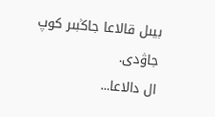بيىل قالاعا جاڭبىر كوپ جاۋدى.
ال دالاعا...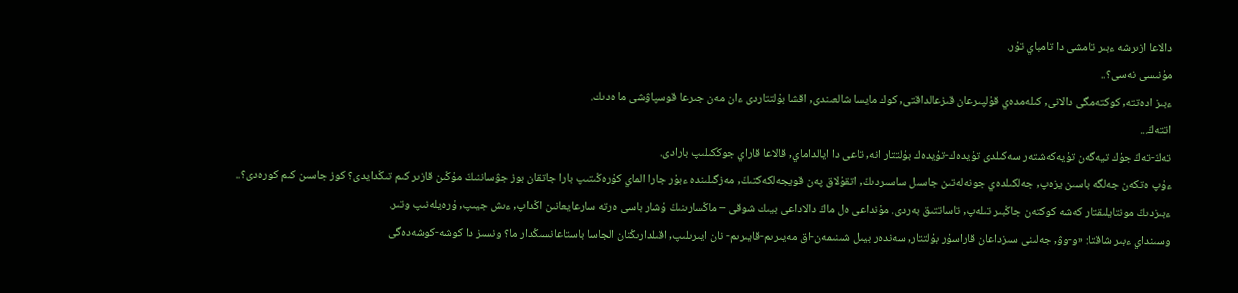دالاعا ازىرشە ءبىر تامشى دا تامباي تۇر.
مۇنىسى نەسى؟..
ءبىز ادەتتە, كوكتەمگى دالانى, كىلەمدەي قۇلپىرعان قىزعالداقتى, كوك مايسا شالعىندى, اقشا بۇلتتاردى ءان مەن جىرعا قوسپاۋشى ما ەدىك.
اتتەڭ...
تەڭ-تەڭ جۇك تيەگەن تۇيەكەشتەر سەكىلدى تۇيدەك-تۇيدەك بۇلتتار انە, تاعى دا ايالداماي, قالاعا قاراي جوڭكىلىپ بارادى.
ءۇپ ەتكەن جەلگە باسىن يزەپ, جەلكىلدەي جونەلەتىن جاسىل ساسىردىڭ, اتقۇلاق پەن قويجەلكەكتىڭ, مەزگىلىندە ءبۇر جارا الماي كۇرەڭىتىپ بارا جاتقان بوز جۋساننىڭ مۇڭىن قازىر كىم تىڭدايدى؟ كوز جاسىن كىم كورەدى؟..
ءبىزدىڭ مونتايلىقتار كەشە كوكتەن جاڭبىر تىلەپ, تاساتتىق بەردى. مۇنداعى ەل ماڭ دالاداعى بيىك شوقى – ماڭسارىنىڭ ۇشار باسى ەرتە سارعايعانىن اڭداپ, ءىش جيىپ, ۇرەيلەنىپ وتىر.
وسىنداي ءبىر شاقتا: «و-وۋ, جەلىنى سىزداعان قاراسۇر بۇلتتار, سەندەر بيىل شىنىمەن-اق مەيىرىم-قايىرىم- نان ايىرىلىپ, اقىلدارىڭنان الجاسا باستاعانسىڭدار ما؟ ونسىز دا كوشە-كوشەدەگى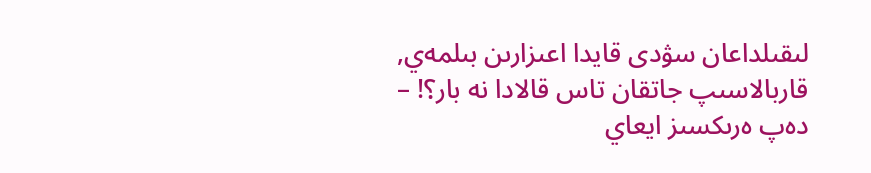لىقىلداعان سۋدى قايدا اعىزارىن بىلمەي, قاربالاسىپ جاتقان تاس قالادا نە بار؟! – دەپ ەرىكسىز ايعاي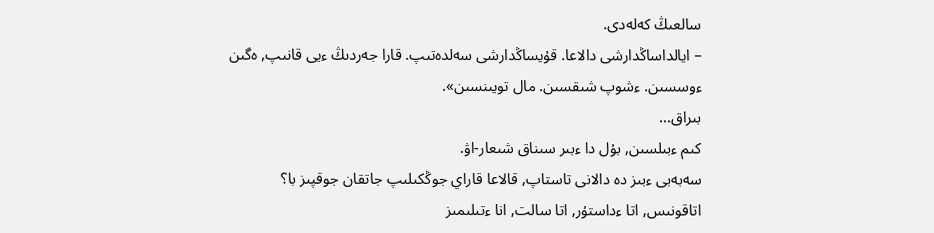سالعىڭ كەلەدى.
– ايالداساڭدارشى دالاعا. قۇيساڭدارشى سەلدەتىپ. قارا جەردىڭ ءيى قانىپ, ەگىن ءوسسىن. ءشوپ شىقسىن. مال تويىنسىن».
بىراق...
كىم ءبىلسىن, بۇل دا ءبىر سىناق شىعار-اۋ.
سەبەبى ءبىز دە دالانى تاستاپ, قالاعا قاراي جوڭكىلىپ جاتقان جوقپىز با؟
اتاقونىس, اتا ءداستۇر, اتا سالت, انا ءتىلىمىز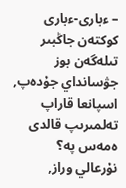– ءبارى-ءبارى كوكتەن جاڭبىر تىلەگەن بوز جۋسانداي جۇدەپ, اسپانعا قاراپ تەلمىرىپ قالدى ەمەس پە؟
نۇرعالي وراز,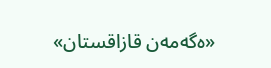«ەگەمەن قازاقستان»